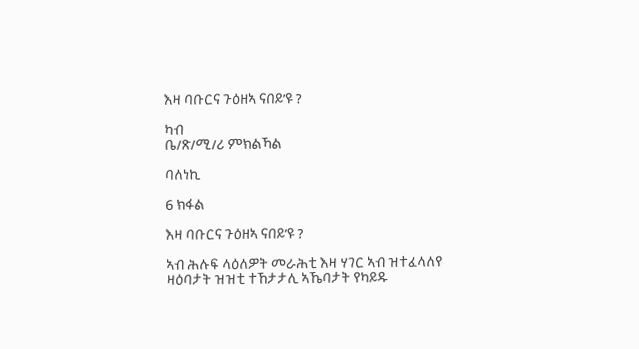እዛ ባቡርና ጉዕዘኣ ናበይ’ዩ ?

ካብ
ቤ/ጽ/ሚ/ሪ ምክልኻል

ባለነኪ

6 ክፋል

እዛ ባቡርና ጉዕዘኣ ናበይ’ዩ ?

ኣብ ሕሉፍ ላዕለዎት መራሕቲ እዛ ሃገር ኣብ ዝተፈላለየ ዛዕባታት ዝዝቲ ተኸታታሊ ኣኼባታት የካይዱ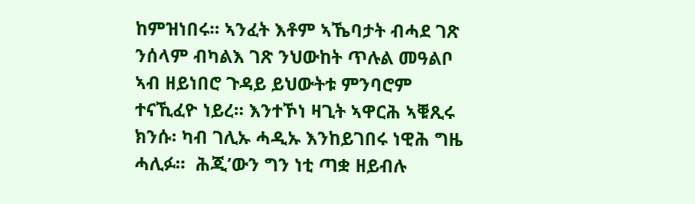ከምዝነበሩ፡፡ ኣንፈት እቶም ኣኼባታት ብሓደ ገጽ ንሰላም ብካልእ ገጽ ንህውከት ጥሉል መዓልቦ ኣብ ዘይነበሮ ጉዳይ ይህውትቱ ምንባሮም ተናኺፈዮ ነይረ፡፡ እንተኾነ ዛጊት ኣዋርሕ ኣቑጺሩ ክንሱ፡ ካብ ገሊኡ ሓዲኡ እንከይገበሩ ነዊሕ ግዜ ሓሊፉ፡፡  ሕጂ’ውን ግን ነቲ ጣቋ ዘይብሉ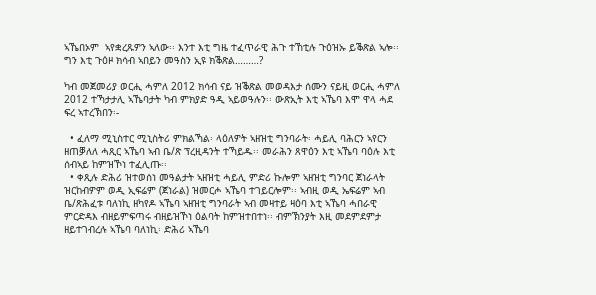ኣኼበኦም  ኣየቋረጹዎን ኣለው፡፡ እንተ እቲ ግዜ ተፈጥራዊ ሕጉ ተኸቲሉ ጉዕዝኡ ይቕጽል ኣሎ፡፡ ግን እቲ ጉዕዞ ክሳብ ኣበይን መዓስን ኢዩ ክቕጽል………?

ካብ መጀመሪያ ወርሒ ሓምለ 2012 ክሳብ ናይ ዝቕጽል መወዳእታ ሰሙን ናይዚ ወርሒ ሓምለ 2012 ተኻታታሊ ኣኼባታት ካብ ምክያድ ዓዲ ኣይወዓሉን፡፡ ውጽኢት እቲ ኣኼባ እሞ ዋላ ሓደ ፍረ ኣተረኽበን፡-

  • ፈለማ ሚኒስተር ሚኒስትሪ ምክልኻል፡ ላዕለዎት ኣዘዝቲ ግንባራት፡ ሓይሊ ባሕርን ኣየርን ዘጠቓለለ ሓጺር ኣኼባ ኣብ ቤ/ጽ ፕረዚዳንት ተኻይዱ፡፡ መራሕን ጸዋዕን እቲ ኣኼባ ባዕሉ እቲ ሰብኣይ ከምዝኾነ ተፈሊጡ፡፡
  • ቀጺሉ ድሕሪ ዝተወሰነ መዓልታት ኣዘዝቲ ሓይሊ ምድሪ ኩሎም ኣዘዝቲ ግንባር ጀነራላት ዝርከብዎም ወዲ ኢፍሬም (ጀነራል) ዝመርሖ ኣኼባ ተገይርሎም፡፡ ኣብዚ ወዲ ኤፍሬም ኣብ ቤ/ጽሕፈቱ ባለነኪ ዘካየዶ ኣኼባ ኣዘዝቲ ግንባራት ኣብ መዛተይ ዛዕባ እቲ ኣኼባ ሓበራዊ ምርድዳእ ብዘይምፍጣሩ ብዘይዝኾነ ዕልባት ከምዝተበተነ፡፡ ብምኽንያት እዚ መደምደምታ ዘይተገብረሉ ኣኼባ ባለነኪ፡ ድሕሪ ኣኼባ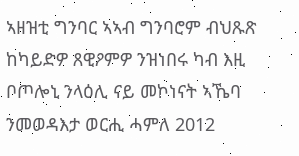ኣዘዝቲ ግንባር ኣኣብ ግንባሮም ብህጹጽ ከካይድዎ ጸዊዖምዎ ንዝነበሩ ካብ እዚ ቦጦሎኒ ንላዕሊ ናይ መኮነናት ኣኼባ ንመወዳእታ ወርሒ ሓምለ 2012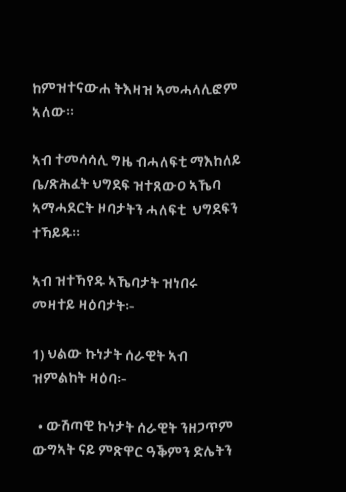ከምዝተናውሐ ትእዛዝ ኣመሓላሊፎም ኣለው፡፡

ኣብ ተመሳሳሊ ግዜ ብሓለፍቲ ማእከለይ ቤ/ጽሕፈት ህግደፍ ዝተጸውዐ ኣኼባ ኣማሓደርት ዞባታትን ሓለፍቲ  ህግደፍን ተኻይዱ፡፡

ኣብ ዝተኻየዱ ኣኼባታት ዝነበሩ መዛተይ ዛዕባታት፡-

1) ህልው ኩነታት ሰራዊት ኣብ ዝምልከት ዛዕባ፡-

  • ውሽጣዊ ኩነታት ሰራዊት ንዘጋጥም ውግኣት ናይ ምጽዋር ዓቕምን ድሌትን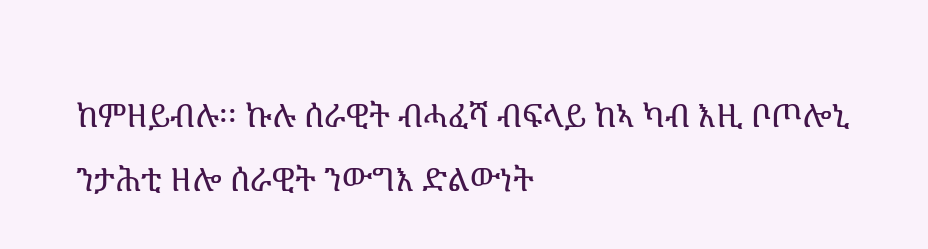ከምዘይብሉ፡፡ ኩሉ ሰራዊት ብሓፈሻ ብፍላይ ከኣ ካብ እዚ ቦጦሎኒ ንታሕቲ ዘሎ ሰራዊት ንውግእ ድልውነት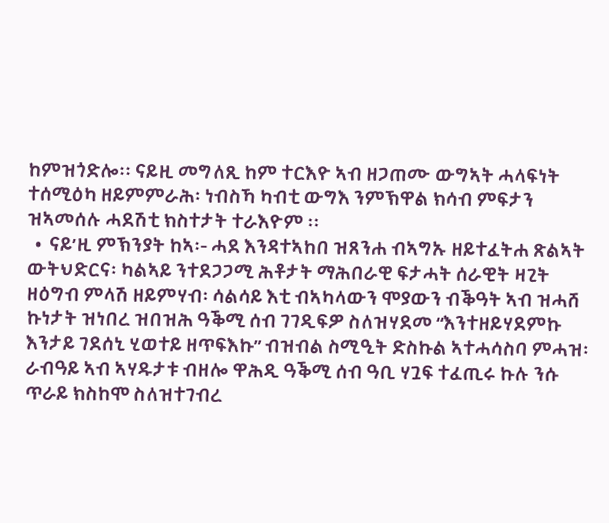ከምዝጎድሎ፡፡ ናይዚ መግለጺ ከም ተርእዮ ኣብ ዘጋጠሙ ውግኣት ሓላፍነት ተሰሚዕካ ዘይምምራሕ፡ ነብስኻ ካብቲ ውግእ ንምኽዋል ክሳብ ምፍታን ዝኣመሰሉ ሓደሽቲ ክስተታት ተራእዮም ፡፡
  •  ናይ’ዚ ምኽንያት ከኣ፡- ሓደ እንዳተኣከበ ዝጸንሐ ብኣግኡ ዘይተፈትሐ ጽልኣት ውትህድርና፡ ካልኣይ ንተደጋጋሚ ሕቶታት ማሕበራዊ ፍታሓት ሰራዊት ዛጊት ዘዕግብ ምላሽ ዘይምሃብ፡ ሳልሳይ እቲ ብኣካላውን ሞያውን ብቕዓት ኣብ ዝሓሸ ኩነታት ዝነበረ ዝበዝሕ ዓቕሚ ሰብ ገገዲፍዎ ስለዝሃደመ “እንተዘይሃደምኩ እንታይ ገደሰኒ ሂወተይ ዘጥፍእኩ” ብዝብል ስሚዒት ድስኩል ኣተሓሳስባ ምሓዝ፡ ራብዓይ ኣብ ኣሃዱታቱ ብዘሎ ዋሕዲ ዓቕሚ ሰብ ዓቢ ሃጓፍ ተፈጢሩ ኩሉ ንሱ ጥራይ ክስከሞ ስለዝተገብረ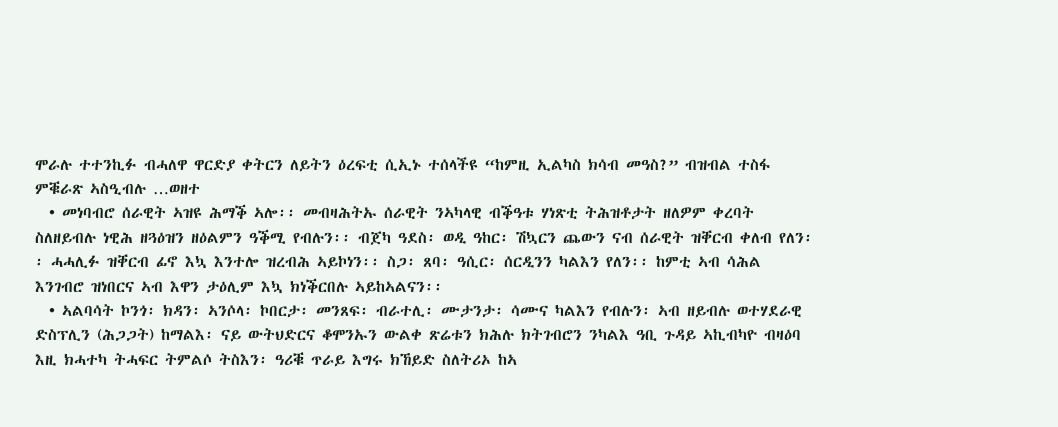ሞራሉ ተተንኪፉ ብሓለዋ ዋርድያ ቀትርን ለይትን ዕረፍቲ ሲኢኑ ተሰላችዩ “ከምዚ ኢልካስ ክሳብ መዓስ?” ብዝብል ተስፋ ምቑራጽ ኣስዒብሉ …ወዘተ
  • መነባብሮ ሰራዊት ኣዝዩ ሕማቕ ኣሎ፡፡ መብዛሕትኡ ሰራዊት ንኣካላዊ ብቕዓቱ ሃነጽቲ ትሕዝቶታት ዘለዎም ቀረባት ስለዘይብሉ ነዊሕ ዘጓዕዝን ዘዕልምን ዓቕሚ የብሉን፡፡ ብጀካ ዓደስ፡ ወዲ ዓከር፡ ሽኳርን ጨውን ናብ ሰራዊት ዝቐርብ ቀለብ የለን፡፡ ሓሓሊፉ ዝቐርብ ፊኖ እኳ እንተሎ ዝረብሕ ኣይኮነን፡፡ ስጋ፡ ጸባ፡ ዓሲር፡ ሰርዲንን ካልእን የለን፡፡ ከምቲ ኣብ ሳሕል እንገብሮ ዝነበርና ኣብ እዋን ታዕሊም እኳ ክነቕርበሉ ኣይከኣልናን፡፡
  • ኣልባሳት ኮንጎ፡ ክዳን፡ ኣንሶላ፡ ኮበርታ፡ መንጸፍ፡ ብራተሊ፡ ሙታንታ፡ ሳሙና ካልእን የብሉን፡ ኣብ ዘይብሉ ወተሃደራዊ ድስፕሊን (ሕጋጋት) ከማልእ፡ ናይ ውትህድርና ቆሞንኡን ውልቀ ጽሬቱን ክሕሉ ክትገብሮን ንካልእ ዓቢ ጉዳይ ኣኪብካዮ ብዛዕባ እዚ ክሓተካ ትሓፍር ትምልሶ ትስእን፡ ዓሪቑ ጥራይ እግሩ ክኸይድ ስለትሪኦ ከኣ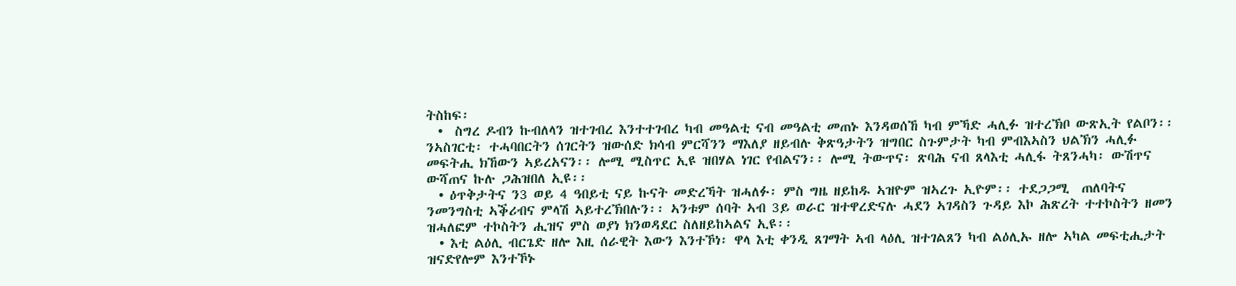ትስከፍ፡
  •  ስግረ ዶብን ኩብለላን ዝተገብረ እንተተገብረ ካብ መዓልቲ ናብ መዓልቲ መጠኑ እንዳወሰኸ ካብ ምኻድ ሓሊፉ ዝተረኽቦ ውጽኢት የልቦን፡፡ ንኣስገርቲ፡ ተሓባበርትን ሰገርትን ዝውሰድ ክሳብ ምርሻንን ማእለያ ዘይብሉ ቅጽዓታትን ዝግበር ስጉምታት ካብ ምብእኣስን ህልኽን ሓሊፉ መፍትሒ ክኸውን ኣይረአናን፡፡ ሎሚ ሚስጥር ኢዩ ዝበሃል ነገር የብልናን፡፡ ሎሚ ትውጥና፡ ጽባሕ ናብ ጸላእቲ ሓሊፋ ትጸንሓካ፡ ውሽጥና ውሻጠና ኩሉ ጋሕዝበለ ኢዩ፡፡
  • ዕጥቅታትና ን3 ወይ 4 ዓበይቲ ናይ ኩናት መድረኻት ዝሓለፉ፡ ምስ ግዜ ዘይከዱ ኣዝዮም ዝኣረጉ ኢዮም፡፡ ተደጋጋሚ  ጠለባትና ንመንግስቲ ኣቕሪብና ምላሽ ኣይተረኽበሉን፡፡ ኣንቱም ሰባት ኣብ 3ይ ወራር ዝተዋረድናሉ ሓደን ኣገዳስን ጉዳይ እኮ ሕጽረት ተተኮስትን ዘመን ዝሓለፎም ተኮስትን ሒዝና ምስ ወያነ ክንወዳደር ስለዘይከኣልና ኢዩ፡፡
  • እቲ ልዕሊ ብርጌድ ዘሎ እዚ ሰራዊት እውን እንተኾነ፡ ዋላ እቲ ቀንዲ ጸገማት ኣብ ላዕሊ ዝተገልጸን ካብ ልዕሊኡ ዘሎ ኣካል መፍቲሒታት ዝናድየሎም እንተኾኑ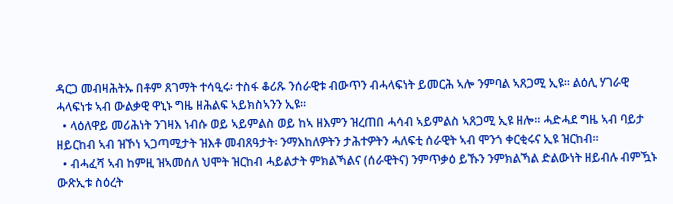ዳርጋ መብዛሕትኡ በቶም ጸገማት ተሳዒሩ፡ ተስፋ ቆሪጹ ንሰራዊቱ ብውጥን ብሓላፍነት ይመርሕ ኣሎ ንምባል ኣጸጋሚ ኢዩ፡፡ ልዕሊ ሃገራዊ ሓላፍነቱ ኣብ ውልቃዊ ዋኒኑ ግዜ ዘሕልፍ ኣይክስኣንን ኢዩ፡፡
  • ላዕለዋይ መሪሕነት ንገዛእ ነብሱ ወይ ኣይምልስ ወይ ከኣ ዘእምን ዝረጠበ ሓሳብ ኣይምልስ ኣጸጋሚ ኢዩ ዘሎ፡፡ ሓድሓደ ግዜ ኣብ ባይታ ዘይርከብ ኣብ ዝኾነ ኣጋጣሚታት ዝእቶ መብጸዓታት፡ ንማእከለዎትን ታሕተዎትን ሓለፍቲ ሰራዊት ኣብ ሞንጎ ቀርቂሩና ኢዩ ዝርከብ፡፡
  • ብሓፈሻ ኣብ ከምዚ ዝኣመሰለ ህሞት ዝርከብ ሓይልታት ምክልኻልና (ሰራዊትና) ንምጥቃዕ ይኹን ንምክልኻል ድልውነት ዘይብሉ ብምዃኑ ውጽኢቱ ስዕረት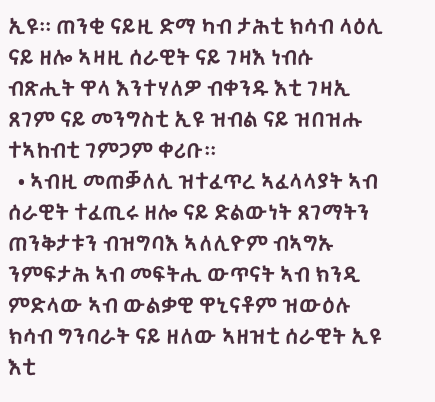ኢዩ፡፡ ጠንቂ ናይዚ ድማ ካብ ታሕቲ ክሳብ ላዕሊ ናይ ዘሎ ኣዛዚ ሰራዊት ናይ ገዛእ ነብሱ ብጽሒት ዋላ እንተሃለዎ ብቀንዱ እቲ ገዛኢ ጸገም ናይ መንግስቲ ኢዩ ዝብል ናይ ዝበዝሑ ተኣከብቲ ገምጋም ቀሪቡ፡፡
  • ኣብዚ መጠቓለሊ ዝተፈጥረ ኣፈላላያት ኣብ ሰራዊት ተፈጢሩ ዘሎ ናይ ድልውነት ጸገማትን ጠንቅታቱን ብዝግባእ ኣለሊዮም ብኣግኡ ንምፍታሕ ኣብ መፍትሒ ውጥናት ኣብ ክንዲ ምድላው ኣብ ውልቃዊ ዋኒናቶም ዝውዕሉ ክሳብ ግንባራት ናይ ዘለው ኣዘዝቲ ሰራዊት ኢዩ እቲ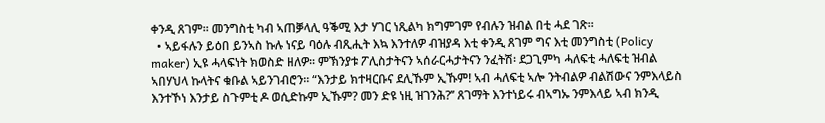ቀንዲ ጸገም፡፡ መንግስቲ ካብ ኣጠቓላሊ ዓቕሚ እታ ሃገር ነጺልካ ክግምገም የብሉን ዝብል በቲ ሓደ ገጽ፡፡
  • ኣይፋሉን ይዕበ ይንኣስ ኩሉ ነናይ ባዕሉ ብጺሒት እኳ እንተለዎ ብዝያዳ እቲ ቀንዲ ጸገም ግና እቲ መንግስቲ (Policy maker) ኢዩ ሓላፍነት ክወስድ ዘለዎ፡፡ ምኽንያቱ ፖሊስታትናን ኣሰራርሓታትናን ንፈትሽ፡ ደጋጊምካ ሓለፍቲ ሓለፍቲ ዝብል ኣበሃህላ ኩላትና ቁቡል ኣይንገብሮን፡፡ “እንታይ ክተዛርቡና ደሊኹም ኢኹም! ኣብ ሓለፍቲ ኣሎ ንትብልዎ ብልሽውና ንምእላይስ እንተኾነ እንታይ ስጉምቲ ዶ ወሲድኩም ኢኹም? መን ድዩ ነዚ ዝገንሕ?’’ ጸገማት እንተነይሩ ብኣግኡ ንምእላይ ኣብ ክንዲ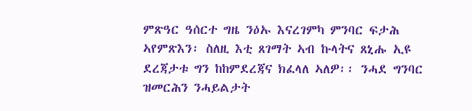ምጽዓር ዓሰርተ ግዜ ንዕኡ እናረገምካ ምንባር ፍታሕ ኣየምጽእን፡ ስለዚ እቲ ጸገማት ኣብ ኩላትና ጸኒሑ ኢዩ ደረጃታቱ ግን ከከምደረጃና ክፈላለ ኣለዎ፡፡ ንሓደ ግንባር ዝመርሕን ንሓይልታት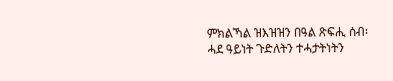ምክልኻል ዝእዝዝን በዓል ጽፍሒ ሰብ፡ ሓደ ዓይነት ጉድለትን ተሓታትነትን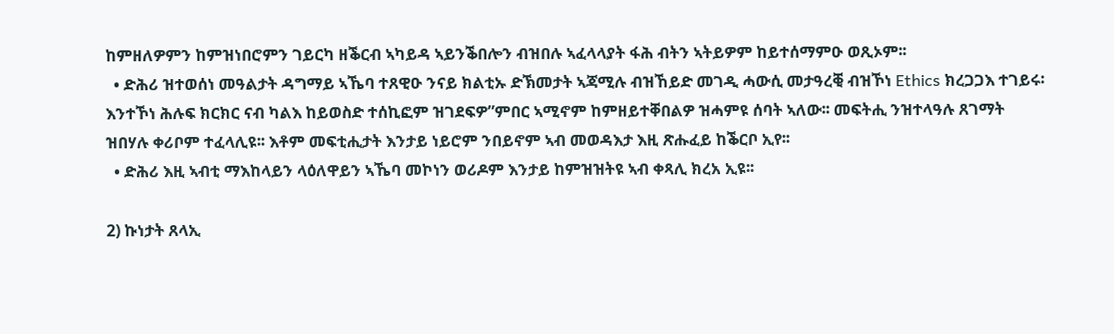ከምዘለዎምን ከምዝነበሮምን ገይርካ ዘቕርብ ኣካይዳ ኣይንቕበሎን ብዝበሉ ኣፈላላያት ፋሕ ብትን ኣትይዎም ከይተሰማምዑ ወጺኦም፡፡
  • ድሕሪ ዝተወሰነ መዓልታት ዳግማይ ኣኼባ ተጸዊዑ ንናይ ክልቲኡ ድኽመታት ኣጃሚሉ ብዝኸይድ መገዲ ሓውሲ መታዓረቒ ብዝኾነ Ethics ክረጋጋእ ተገይሩ፡ እንተኾነ ሕሉፍ ክርክር ናብ ካልእ ከይወስድ ተሰኪፎም ዝገደፍዎ”ምበር ኣሚኖም ከምዘይተቐበልዎ ዝሓምዩ ሰባት ኣለው፡፡ መፍትሒ ንዝተላዓሉ ጸገማት ዝበሃሉ ቀሪቦም ተፈላሊዩ፡፡ እቶም መፍቲሒታት እንታይ ነይሮም ንበይኖም ኣብ መወዳእታ እዚ ጽሑፈይ ከቕርቦ ኢየ፡፡
  • ድሕሪ እዚ ኣብቲ ማእከላይን ላዕለዋይን ኣኼባ መኮነን ወሪዶም እንታይ ከምዝዝትዩ ኣብ ቀጻሊ ክረአ ኢዩ፡፡

2) ኩነታት ጸላኢ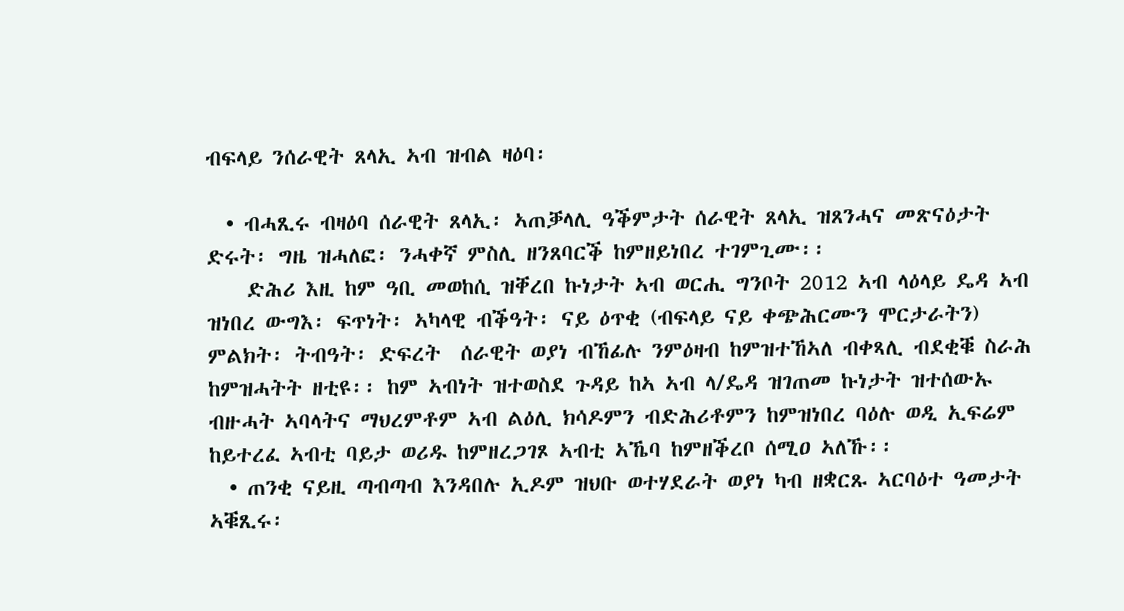ብፍላይ ንሰራዊት ጸላኢ ኣብ ዝብል ዛዕባ፡

  • ብሓጺሩ ብዛዕባ ሰራዊት ጸላኢ፡ ኣጠቓላሊ ዓቕምታት ሰራዊት ጸላኢ ዝጸንሓና መጽናዕታት ድሩት፡ ግዜ ዝሓለፎ፡ ንሓቀኛ ምስሊ ዘንጸባርቕ ከምዘይነበረ ተገምጊሙ፡፡
    ድሕሪ እዚ ከም ዓቢ መወከሲ ዝቐረበ ኩነታት ኣብ ወርሒ ግንቦት 2012 ኣብ ላዕላይ ዴዳ ኣብ ዝነበረ ውግእ፡ ፍጥነት፡ ኣካላዊ ብቕዓት፡ ናይ ዕጥቂ (ብፍላይ ናይ ቀጭሕርሙን ሞርታራትን) ምልክት፡ ትብዓት፡ ድፍረት  ሰራዊት ወያነ ብኸፊሉ ንምዕዛብ ከምዝተኸኣለ ብቀጻሊ ብደቂቑ ስራሕ ከምዝሓትት ዘቲዩ፡፡ ከም ኣብነት ዝተወስደ ጉዳይ ከኣ ኣብ ላ/ዴዳ ዝገጠመ ኩነታት ዝተሰውኡ ብዙሓት ኣባላትና ማህረምቶም ኣብ ልዕሊ ክሳዶምን ብድሕሪቶምን ከምዝነበረ ባዕሉ ወዲ ኢፍሬም ከይተረፈ ኣብቲ ባይታ ወሪዱ ከምዘረጋገጾ ኣብቲ ኣኼባ ከምዘቕረቦ ሰሚዐ ኣለኹ፡፡
  • ጠንቂ ናይዚ ጣብጣብ እንዳበሉ ኢዶም ዝህቡ ወተሃደራት ወያነ ካብ ዘቋርጹ ኣርባዕተ ዓመታት ኣቑጺሩ፡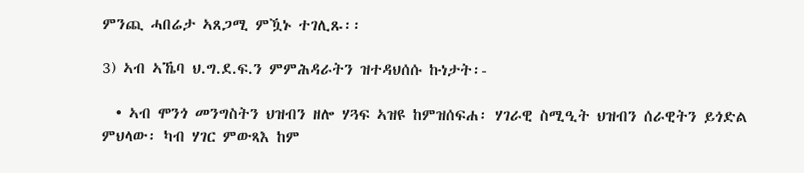ምንጪ ሓበሬታ ኣጸጋሚ ምዃኑ ተገሊጹ፡፡

3) ኣብ ኣኼባ ህ.ግ.ደ.ፍ.ን ምምሕዳራትን ዝተዳህሰሱ ኩነታት፡-

  • ኣብ ሞንጎ መንግስትን ህዝብን ዘሎ ሃጓፍ ኣዝዩ ከምዝሰፍሐ፡ ሃገራዊ ስሚዒት ህዝብን ሰራዊትን ይጎድል ምህላው፡ ካብ ሃገር ምውጻእ ከም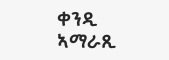ቀንዲ ኣማራጺ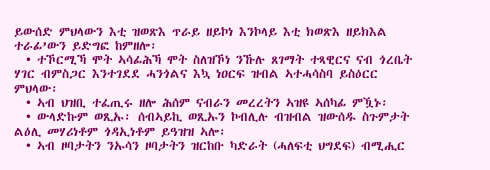ይውሰድ ምህላውን እቲ ዝወጽእ ጥራይ ዘይኮነ እንኮላይ እቲ ክወጽእ ዘይክእል ተራፊ’ውን ይድግፎ ከምዘሎ፡
  • ተኾርሚኻ ሞት ኣሳፊሕኻ ሞት ስለዝኾነ ንኹሉ ጸገማት ተጻዊርና ናብ ጎረቤት ሃገር ብምስጋር እንተገደደ ሓንጎልና እኳ ነዐርፍ ዝብል ኣተሓሳስባ ይስዕርር ምህላው፡
  • ኣብ ህዝቢ ተፈጢሩ ዘሎ ሕሰም ናብራን መረረትን ኣዝዩ ኣሰካፊ ምዃኑ፡
  • ውላድኩም ወጺኡ፡ ሰብኣይኪ ወጺኡን ኮብሊሉ ብዝብል ዝውሰዱ ስጉምታት ልዕሊ መሃሪነቶም ጎዳኢነቶም ይዓዝዝ ኣሎ፡
  • ኣብ ዞባታትን ንኡሳን ዞባታትን ዝርከቡ ካድራት (ሓለፍቲ ህግደፍ) ብሚሒር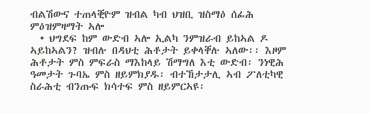ብልሽውና ተጠላቒዮም ዝብል ካብ ህዝቢ ዝስማዕ ሰፊሕ ምዕዝምዛማት ኣሎ
  • ህግደፍ ከም ውድብ ኣሎ ኢልካ ንምዝራብ ይከኣል ዶ ኣይከኣልን? ዝብሉ በዳህቲ ሕቶታት ይቀላቐሉ ኣለው፡፡ እዞም ሕቶታት ምስ ምፍራስ ማእከላይ ሽማግለ እቲ ውድብ፡ ንነዊሕ ዓመታት ጉባኤ ምስ ዘይምክያዱ፡ ብተኸታታሊ ኣብ ፖለቲካዊ ስራሕቲ ብንጡፍ ክሳተፍ ምስ ዘይምርኣዩ፡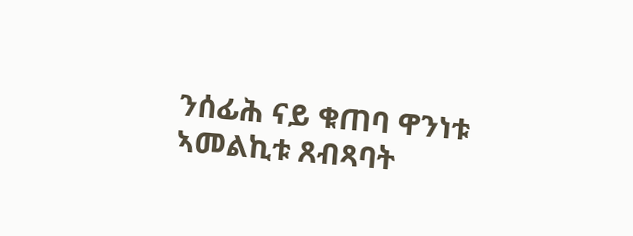ንሰፊሕ ናይ ቁጠባ ዋንነቱ ኣመልኪቱ ጸብጻባት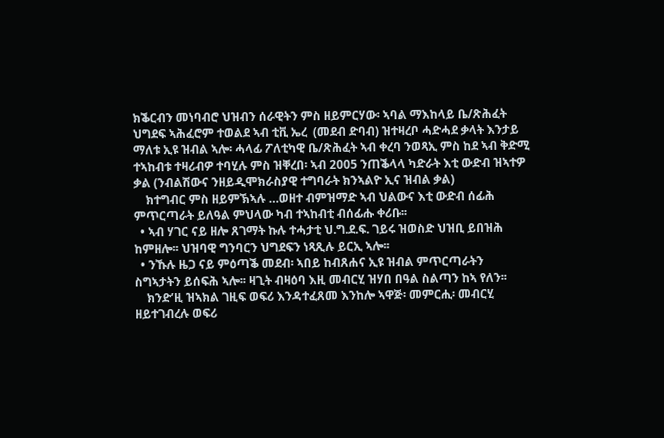ክቕርብን መነባብሮ ህዝብን ሰራዊትን ምስ ዘይምርሃው፡ ኣባል ማእከላይ ቤ/ጽሕፈት ህግደፍ ኣሕፈሮም ተወልደ ኣብ ቲቪ ኤረ  (መደብ ድባብ) ዝተዛረቦ ሓድሓደ ቃላት እንታይ ማለቱ ኢዩ ዝብል ኣሎ፡ ሓላፊ ፖለቲካዊ ቤ/ጽሕፈት ኣብ ቀረባ ንወጻኢ ምስ ከደ ኣብ ቅድሚ ተኣከብቱ ተዛሪብዎ ተባሂሉ ምስ ዝቐረበ፡ ኣብ 2005 ንጠቕላላ ካድራት እቲ ውድብ ዝኣተዎ ቃል (ንብልሽውና ንዘይዲሞክራስያዊ ተግባራት ክንኣልዮ ኢና ዝብል ቃል)
    ክተግብር ምስ ዘይምኽኣሉ …ወዘተ ብምዝማድ ኣብ ህልውና እቲ ውድብ ሰፊሕ ምጥርጣራት ይለዓል ምህላው ካብ ተኣከብቲ ብሰፊሑ ቀሪቡ፡፡
  • ኣብ ሃገር ናይ ዘሎ ጸገማት ኩሉ ተሓታቲ ህ.ግ.ደ.ፍ. ገይሩ ዝወስድ ህዝቢ ይበዝሕ ከምዘሎ፡፡ ህዝባዊ ግንባርን ህግደፍን ነጻጺሉ ይርኢ ኣሎ፡፡
  • ንኹሉ ዜጋ ናይ ምዕጣቕ መደብ፡ ኣበይ ከብጸሐና ኢዩ ዝብል ምጥርጣራትን ስግኣታትን ይሰፍሕ ኣሎ፡፡ ዛጊት ብዛዕባ እዚ መብርሂ ዝሃበ በዓል ስልጣን ከኣ የለን፡፡
    ክንድ’ዚ ዝኣክል ገዚፍ ወፍሪ እንዳተፈጸመ እንከሎ ኣዋጅ፡ መምርሒ፡ መብርሂ ዘይተገብረሉ ወፍሪ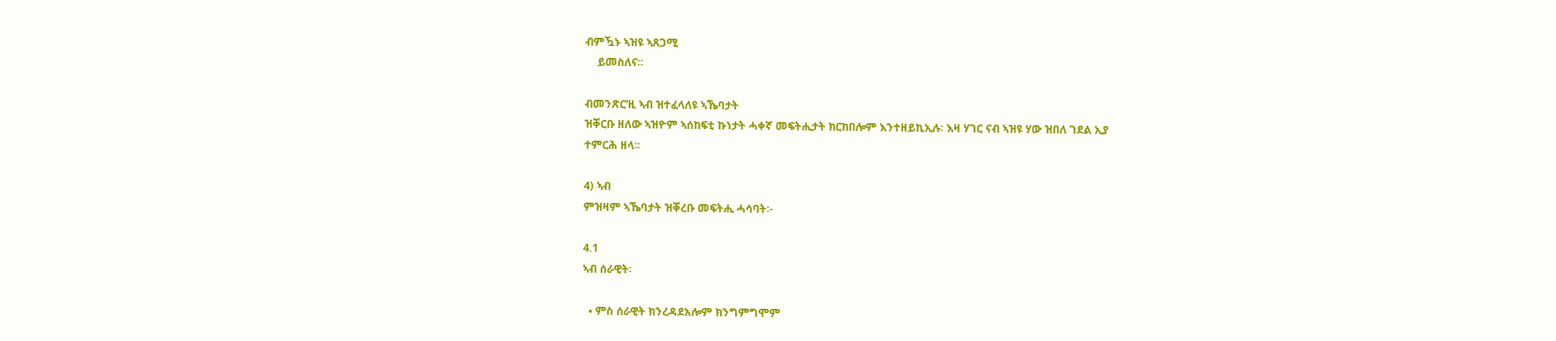ብምዃኑ ኣዝዩ ኣጸጋሚ
    ይመስለና፡፡

ብመንጽር’ዚ ኣብ ዝተፈላለዩ ኣኼባታት
ዝቐርቡ ዘለው ኣዝዮም ኣሰከፍቲ ኩነታት ሓቀኛ መፍትሒታት ክርከበሎም እንተዘይኪኢሉ፡ እዛ ሃገር ናብ ኣዝዩ ሃው ዝበለ ገደል ኢያ
ተምርሕ ዘላ፡፡

4) ኣብ
ምዝዛም ኣኼባታት ዝቐረቡ መፍትሒ ሓሳባት፡-

4.1
ኣብ ሰራዊት፡

  • ምስ ሰራዊት ክንረዳደአሎም ክንግምግሞም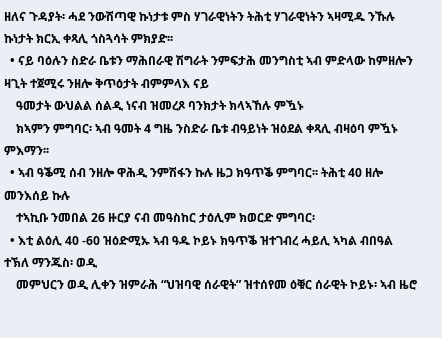ዘለና ጉዳያት፡ ሓደ ንውሽጣዊ ኩነታቱ ምስ ሃገራዊነትን ትሕቲ ሃገራዊነትን ኣዛሚዱ ንኹሉ ኩነታት ክርኢ ቀጻሊ ጎስጓሳት ምክያድ፡፡
  • ናይ ባዕሉን ስድራ ቤቱን ማሕበራዊ ሽግራት ንምፍታሕ መንግስቲ ኣብ ምድላው ከምዘሎን ዛጊት ተጀሚሩ ንዘሎ ቅጥዕታት ብምምላእ ናይ
    ዓመታት ውህልል ሰልዲ ነናብ ዝመረጾ ባንክታት ክላኣኸሉ ምዃኑ
    ክኣምን ምግባር፡ ኣብ ዓመት 4 ግዜ ንስድራ ቤቱ ብዓይነት ዝዕደል ቀጻሊ ብዛዕባ ምዃኑ ምእማን፡፡
  • ኣብ ዓቕሚ ሰብ ንዘሎ ዋሕዲ ንምሽፋን ኩሉ ዜጋ ክዓጥቕ ምግባር፡፡ ትሕቲ 40 ዘሎ መንእሰይ ኩሉ
    ተኣኪቡ ንመበል 26 ዙርያ ናብ መዓስከር ታዕሊም ክወርድ ምግባር፡
  • እቲ ልዕሊ 40 -60 ዝዕድሚኡ ኣብ ዓዱ ኮይኑ ክዓጥቕ ዝተገብረ ሓይሊ ኣካል ብበዓል ተኽለ ማንጁስ፡ ወዲ
    መምህርን ወዲ ሊቀን ዝምራሕ “ህዝባዊ ሰራዊት” ዝተሰየመ ዕቑር ሰራዊት ኮይኑ፡ ኣብ ዜሮ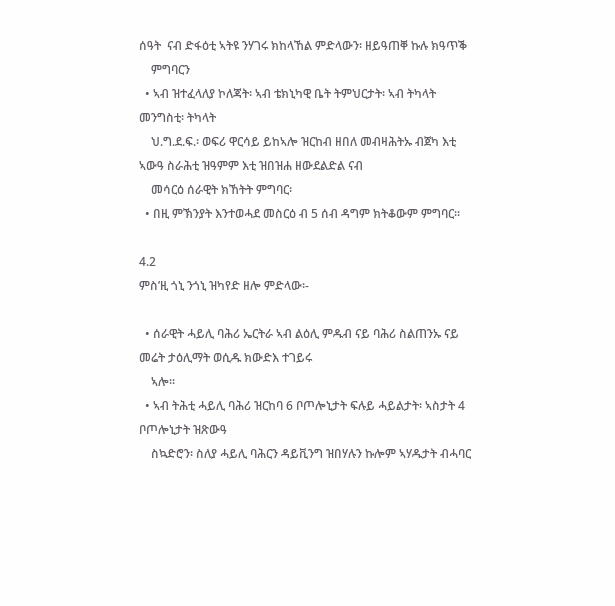ሰዓት  ናብ ድፋዕቲ ኣትዩ ንሃገሩ ክከላኸል ምድላውን፡ ዘይዓጠቐ ኩሉ ክዓጥቕ
    ምግባርን
  • ኣብ ዝተፈላለያ ኮለጃት፡ ኣብ ቴክኒካዊ ቤት ትምህርታት፡ ኣብ ትካላት መንግስቲ፡ ትካላት
    ህ.ግ.ደ.ፍ.፡ ወፍሪ ዋርሳይ ይከኣሎ ዝርከብ ዘበለ መብዛሕትኡ ብጀካ እቲ ኣውዓ ስራሕቲ ዝዓምም እቲ ዝበዝሐ ዘውደልድል ናብ
    መሳርዕ ሰራዊት ክኸትት ምግባር፡
  • በዚ ምኽንያት እንተወሓደ መስርዕ ብ 5 ሰብ ዳግም ክትቆውም ምግባር፡፡

4.2
ምስ’ዚ ጎኒ ንጎኒ ዝካየድ ዘሎ ምድላው፡-

  • ሰራዊት ሓይሊ ባሕሪ ኤርትራ ኣብ ልዕሊ ምዱብ ናይ ባሕሪ ስልጠንኡ ናይ መሬት ታዕሊማት ወሲዱ ክውድእ ተገይሩ
    ኣሎ፡፡
  • ኣብ ትሕቲ ሓይሊ ባሕሪ ዝርከባ 6 ቦጦሎኒታት ፍሉይ ሓይልታት፡ ኣስታት 4 ቦጦሎኒታት ዝጽውዓ
    ስኳድሮን፡ ስለያ ሓይሊ ባሕርን ዳይቪንግ ዝበሃሉን ኩሎም ኣሃዱታት ብሓባር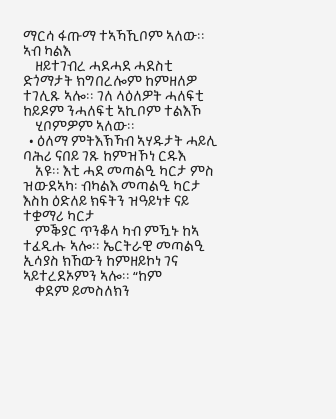ማርሳ ፋጡማ ተኣኻኺቦም ኣለው፡፡ ኣብ ካልእ
    ዘይተገብረ ሓደሓደ ሓደስቲ ድጎማታት ክግበረሎም ከምዘለዎ ተገሊጹ ኣሎ፡፡ ገለ ላዕለዎት ሓለፍቲ ከይዶም ንሓለፍቲ ኣኪቦም ተልእኾ
    ሂቦምዎም ኣለው፡፡
  • ዕለማ ምትእኽኻብ ኣሃዱታት ሓይሊ ባሕሪ ናበይ ገጹ ከምዝኾነ ርዱእ
    አዩ፡፡ እቲ ሓደ መጣልዒ ካርታ ምስ ዝውደኣካ፡ ብካልእ መጣልዒ ካርታ እስከ ዕድለይ ክፍትን ዝዓይነቱ ናይ ተቋማሪ ካርታ
    ምቕያር ጥንቆላ ካብ ምዃኑ ከኣ ተፈዲሑ ኣሎ፡፡ ኤርትራዊ መጣልዒ ኢሳያስ ክኸውን ከምዘይኮነ ገና ኣይተረደኦምን ኣሎ፡፡ “ከም
    ቀደም ይመስለክን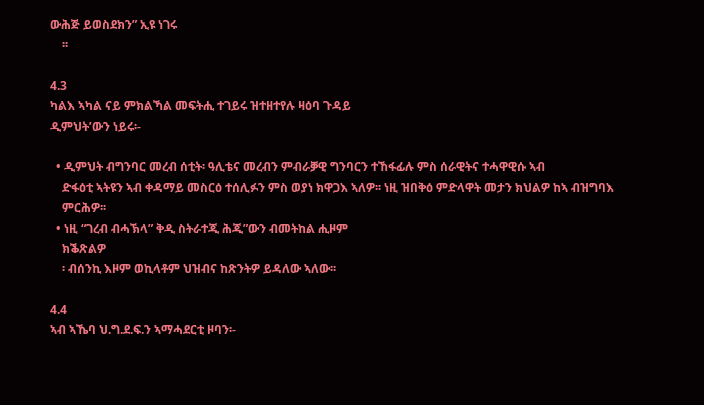ውሕጅ ይወስደክን” ኢዩ ነገሩ
    ፡፡

4.3
ካልእ ኣካል ናይ ምክልኻል መፍትሒ ተገይሩ ዝተዘተየሉ ዛዕባ ጉዳይ
ዲምህት’ውን ነይሩ፡-

  • ዲምህት ብግንባር መረብ ሰቲት፡ ዓሊቴና መረብን ምብራቓዊ ግንባርን ተኸፋፊሉ ምስ ሰራዊትና ተሓዋዊሱ ኣብ
    ድፋዕቲ ኣትዩን ኣብ ቀዳማይ መስርዕ ተሰሊፉን ምስ ወያነ ክዋጋእ ኣለዎ፡፡ ነዚ ዝበቅዕ ምድላዋት መታን ክህልዎ ከኣ ብዝግባእ
    ምርሕዎ፡፡
  • ነዚ “ገረብ ብሓኽላ” ቅዲ ስትራተጂ ሕጂ”ውን ብመትከል ሒዞም
    ክቕጽልዎ
    ፡ ብሰንኪ እዞም ወኪላቶም ህዝብና ከጽንትዎ ይዳለው ኣለው፡፡

4.4
ኣብ ኣኼባ ህ.ግ.ደ.ፍ.ን ኣማሓደርቲ ዞባን፡-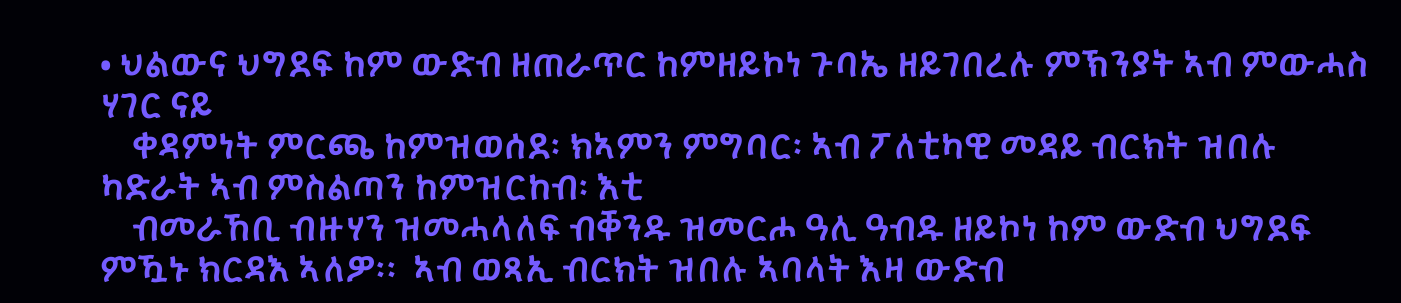• ህልውና ህግደፍ ከም ውድብ ዘጠራጥር ከምዘይኮነ ጉባኤ ዘይገበረሉ ምኽንያት ኣብ ምውሓስ ሃገር ናይ
    ቀዳምነት ምርጫ ከምዝወሰደ፡ ክኣምን ምግባር፡ ኣብ ፖለቲካዊ መዳይ ብርክት ዝበሉ ካድራት ኣብ ምስልጣን ከምዝርከብ፡ እቲ
    ብመራኸቢ ብዙሃን ዝመሓላለፍ ብቐንዱ ዝመርሖ ዓሊ ዓብዱ ዘይኮነ ከም ውድብ ህግደፍ ምዃኑ ክርዳእ ኣለዎ፡፡  ኣብ ወጻኢ ብርክት ዝበሉ ኣባላት እዛ ውድብ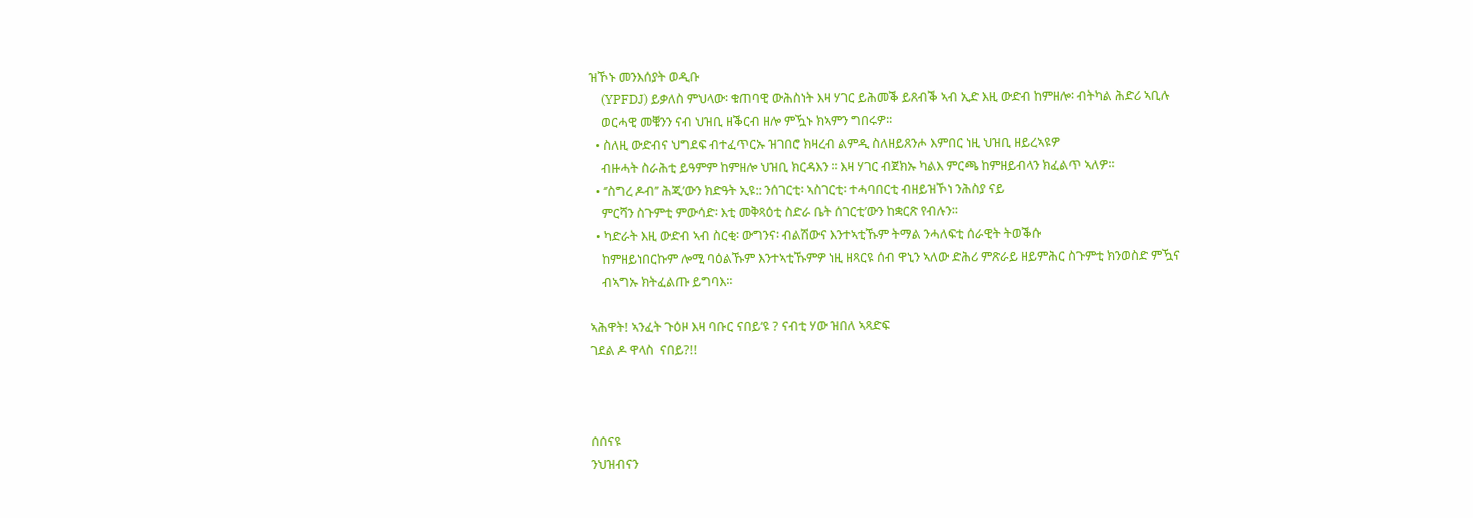ዝኾኑ መንእሰያት ወዲቡ
    (YPFDJ) ይቃለስ ምህላው፡ ቁጠባዊ ውሕስነት እዛ ሃገር ይሕመቕ ይጸብቕ ኣብ ኢድ እዚ ውድብ ከምዘሎ፡ ብትካል ሕድሪ ኣቢሉ
    ወርሓዊ መቑንን ናብ ህዝቢ ዘቕርብ ዘሎ ምዃኑ ክኣምን ግበሩዎ፡፡
  • ስለዚ ውድብና ህግደፍ ብተፈጥርኡ ዝገበሮ ክዛረብ ልምዲ ስለዘይጸንሖ እምበር ነዚ ህዝቢ ዘይረኣዩዎ
    ብዙሓት ስራሕቲ ይዓምም ከምዘሎ ህዝቢ ክርዳእን ፡፡ እዛ ሃገር ብጀክኡ ካልእ ምርጫ ከምዘይብላን ክፈልጥ ኣለዎ፡፡
  • ‘’ስግረ ዶብ’’ ሕጂ’ውን ክድዓት ኢዩ:: ንሰገርቲ፡ ኣስገርቲ፡ ተሓባበርቲ ብዘይዝኾነ ንሕስያ ናይ
    ምርሻን ስጉምቲ ምውሳድ፡ እቲ መቅጻዕቲ ስድራ ቤት ሰገርቲ’ውን ከቋርጽ የብሉን፡፡
  • ካድራት እዚ ውድብ ኣብ ስርቂ፡ ውግንና፡ ብልሽውና እንተኣቲኹም ትማል ንሓለፍቲ ሰራዊት ትወቕሱ
    ከምዘይነበርኩም ሎሚ ባዕልኹም እንተኣቲኹምዎ ነዚ ዘጻርዩ ሰብ ዋኒን ኣለው ድሕሪ ምጽራይ ዘይምሕር ስጉምቲ ክንወስድ ምዃና
    ብኣግኡ ክትፈልጡ ይግባእ፡፡

ኣሕዋት! ኣንፈት ጉዕዞ እዛ ባቡር ናበይ‘ዩ ? ናብቲ ሃው ዝበለ ኣጻድፍ
ገደል ዶ ዋላስ  ናበይ?!!



ሰሰናዩ
ንህዝብናን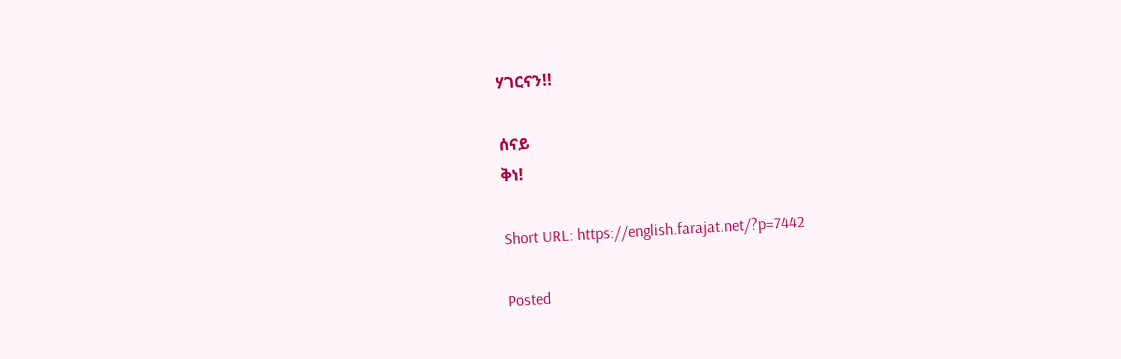ሃገርናን!!

ሰናይ
ቅነ!

Short URL: https://english.farajat.net/?p=7442

Posted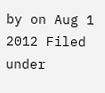by on Aug 1 2012 Filed under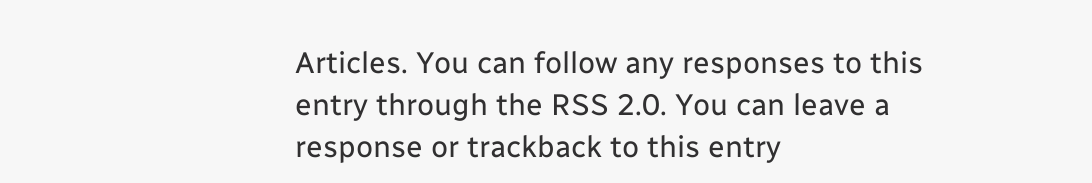Articles. You can follow any responses to this entry through the RSS 2.0. You can leave a response or trackback to this entry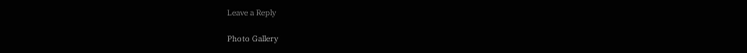Leave a Reply

Photo Gallery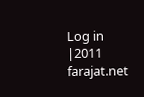Log in |2011 farajat.net